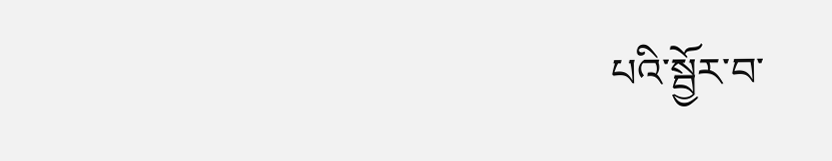པའི་སྦྱོར་བ་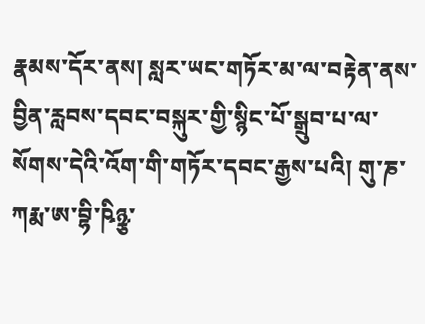རྣམས་དོར་ནས། སླར་ཡང་གཏོར་མ་ལ་བརྟེན་ནས་བྱིན་རླབས་དབང་བསྐུར་གྱི་སྙིང་པོ་སྒྲུབ་པ་ལ་སོགས་དེའི་འོག་གི་གཏོར་དབང་རྒྱས་པའི། གུ་ཎ་ཀརྨ་ཨ་བྷི་ཥིཉྩ་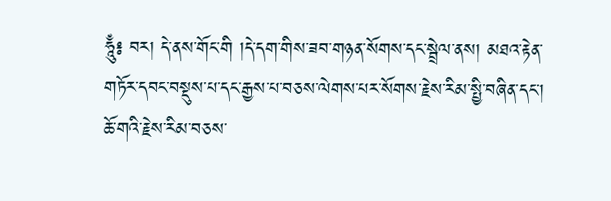ཧཱུྃ༔ བར། དེ་ནས་གོང་གི །དེ་དག་གིས་ཟབ་གཉན་སོགས་དང་སྦྲེལ་ནས། མཐའ་རྟེན་གཏོར་དབང་བསྡུས་པ་དང་རྒྱས་པ་བཅས་ལེགས་པར་སོགས་རྗེས་རིམ་སྤྱི་བཞིན་དང་། ཆོ་གའི་རྗེས་རིམ་བཅས་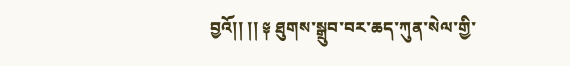བྱའོ།། །། ༈ ཐུགས་སྒྲུབ་བར་ཆད་ཀུན་སེལ་གྱི་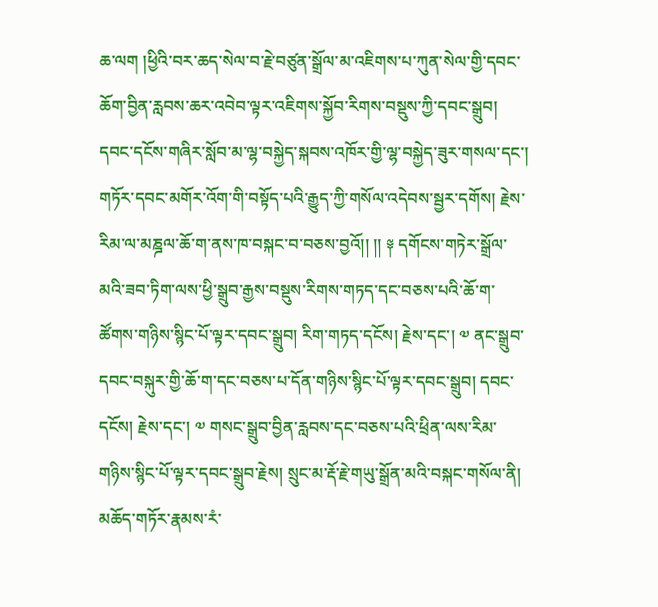ཆ་ལག །ཕྱིའི་བར་ཆད་སེལ་བ་རྗེ་བཙུན་སྒྲོལ་མ་འཇིགས་པ་ཀུན་སེལ་གྱི་དབང་ཆོག་བྱིན་རླབས་ཆར་འབེབ་ལྟར་འཇིགས་སྐྱོབ་རིགས་བསྡུས་ཀྱི་དབང་སྒྲུབ། དབང་དངོས་གཞིར་སློབ་མ་ལྷ་བསྐྱེད་སྐབས་འཁོར་གྱི་ལྷ་བསྐྱེད་ཟུར་གསལ་དང་། གཏོར་དབང་མགོར་འོག་གི་བསྟོད་པའི་རྒྱུད་ཀྱི་གསོལ་འདེབས་སྦྱར་དགོས། རྗེས་རིམ་ལ་མཎྜལ་ཆོ་ག་ནས་ཁ་བསྐང་བ་བཅས་བྱའོ།། །། ༈ དགོངས་གཏེར་སྒྲོལ་མའི་ཟབ་ཏིག་ལས་ཕྱི་སྒྲུབ་རྒྱས་བསྡུས་རིགས་གཏད་དང་བཅས་པའི་ཆོ་ག་ཚོགས་གཉིས་སྙིང་པོ་ལྟར་དབང་སྒྲུབ། རིག་གཏད་དངོས། རྗེས་དང་། ༧ ནང་སྒྲུབ་དབང་བསྐུར་གྱི་ཆོ་ག་དང་བཅས་པ་དོན་གཉིས་སྙིང་པོ་ལྟར་དབང་སྒྲུབ། དབང་དངོས། རྗེས་དང་། ༧ གསང་སྒྲུབ་བྱིན་རླབས་དང་བཅས་པའི་ཕྲིན་ལས་རིམ་གཉིས་སྙིང་པོ་ལྟར་དབང་སྒྲུབ་རྗེས། སྲུང་མ་རྡོ་རྗེ་གཡུ་སྒྲོན་མའི་བསྐང་གསོལ་ནི། མཆོད་གཏོར་རྣམས་རཾ་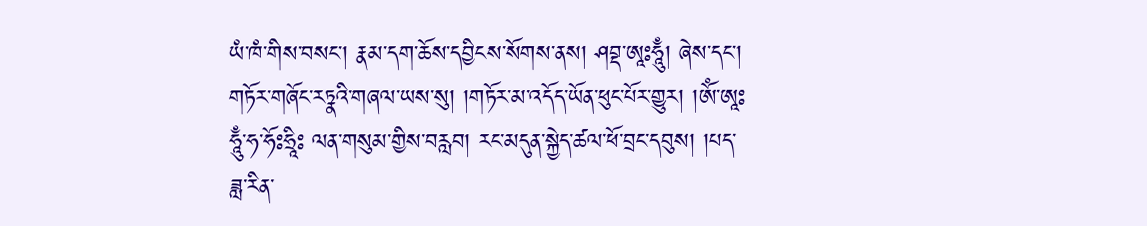ཡཾ་ཁཾ་གིས་བསང་། རྣམ་དག་ཆོས་དབྱིངས་སོགས་ནས། ཤབྡ་ཨཱཿཧཱུྃ། ཞེས་དང་། གཏོར་གཞོང་རཏྣའི་གཞལ་ཡས་སུ། །གཏོར་མ་འདོད་ཡོན་ཕུང་པོར་གྱུར། །ཨོཾ་ཨཱཿཧཱུྃ་ཧ་ཧོཿཧྲཱིཿ ལན་གསུམ་གྱིས་བརླབ། རང་མདུན་སྐྱེད་ཚལ་ཕོ་བྲང་དབུས། །པད་ཟླ་རིན་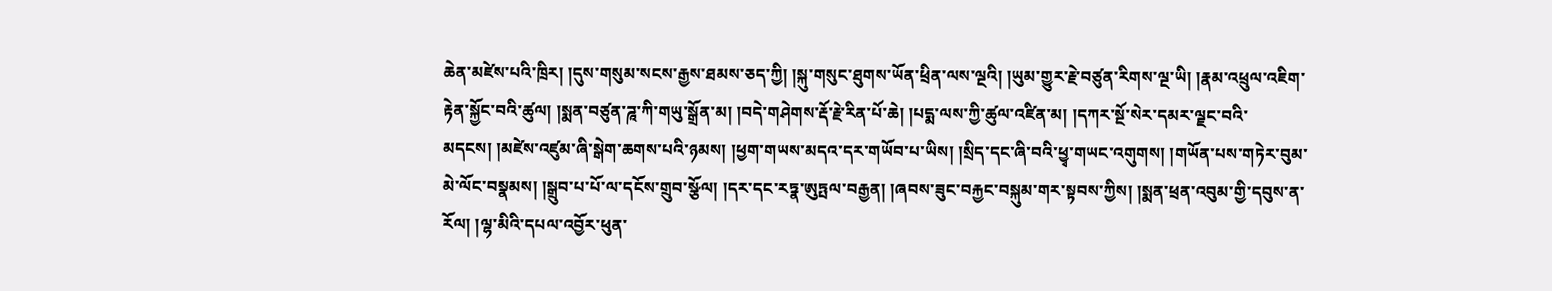ཆེན་མཛེས་པའི་ཁྲིར། །དུས་གསུམ་སངས་རྒྱས་ཐམས་ཅད་ཀྱི། །སྐུ་གསུང་ཐུགས་ཡོན་ཕྲིན་ལས་ལྔའི། །ཡུམ་གྱུར་རྗེ་བཙུན་རིགས་ལྔ་ཡི། །རྣམ་འཕྲུལ་འཇིག་རྟེན་སྐྱོང་བའི་ཚུལ། །སྨན་བཙུན་ཌཱ་ཀི་གཡུ་སྒྲོན་མ། །བདེ་གཤེགས་རྡོ་རྗེ་རིན་པོ་ཆེ། །པདྨ་ལས་ཀྱི་ཚུལ་འཛིན་མ། །དཀར་སྔོ་སེར་དམར་ལྗང་བའི་མདངས། །མཛེས་འཛུམ་ཞི་སྒེག་ཆགས་པའི་ཉམས། །ཕྱག་གཡས་མདའ་དར་གཡོབ་པ་ཡིས། །སྲིད་དང་ཞི་བའི་ཕྱྭ་གཡང་འགུགས། །གཡོན་པས་གཏེར་བུམ་མེ་ལོང་བསྣམས། །སྒྲུབ་པ་པོ་ལ་དངོས་གྲུབ་སྩོལ། །དར་དང་རཏྣ་ཨུཏྤལ་བརྒྱན། །ཞབས་ཟུང་བརྐྱང་བསྐུམ་གར་སྟབས་ཀྱིས། །སྨན་ཕྲན་འབུམ་གྱི་དབུས་ན་རོལ། །ལྷ་མིའི་དཔལ་འབྱོར་ཕུན་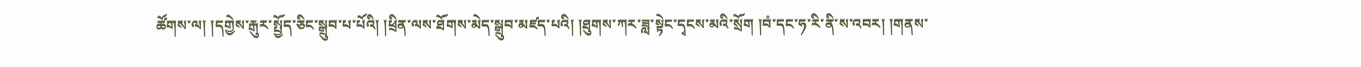ཚོགས་ལ། །དགྱེས་རྒུར་སྤྱོད་ཅིང་སྒྲུབ་པ་པོའི། །ཕྲིན་ལས་ཐོགས་མེད་སྒྲུབ་མཛད་པའི། །ཐུགས་ཀར་ཟླ་སྟེང་དྭངས་མའི་སྲོག །བཾ་དང་ཧ་རི་ནི་ས་འབར། །གནས་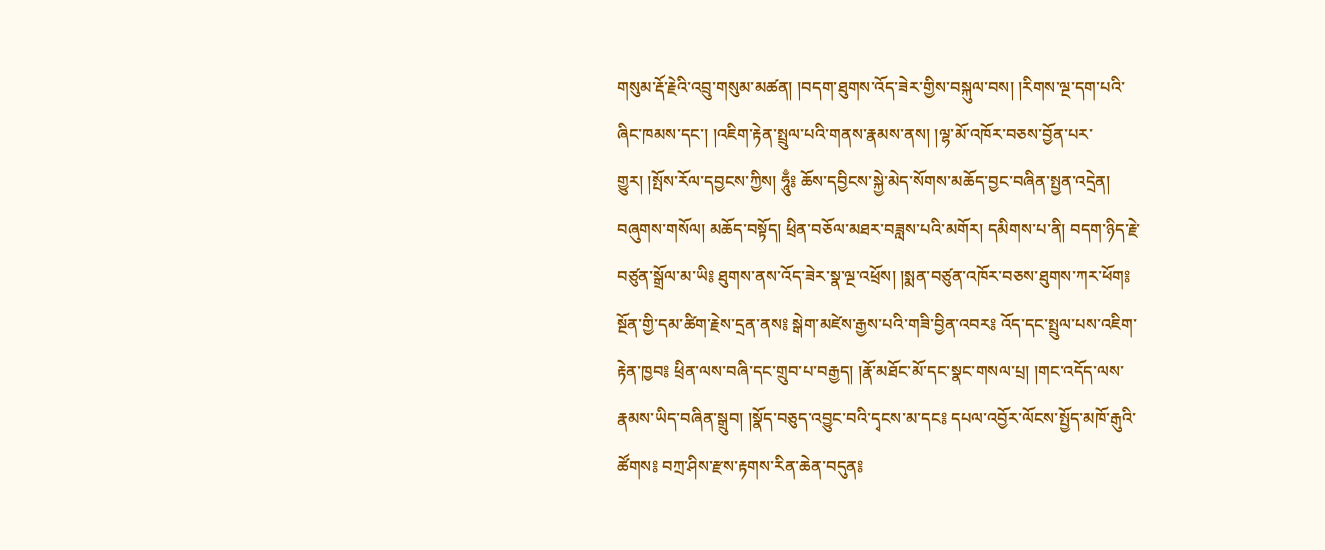གསུམ་རྡོ་རྗེའི་འབྲུ་གསུམ་མཚན། །བདག་ཐུགས་འོད་ཟེར་གྱིས་བསྐུལ་བས། །རིགས་ལྔ་དག་པའི་ཞིང་ཁམས་དང་། །འཇིག་རྟེན་སྤྲུལ་པའི་གནས་རྣམས་ནས། །ལྷ་མོ་འཁོར་བཅས་བྱོན་པར་གྱུར། །སྤོས་རོལ་དབྱངས་ཀྱིས། ཧཱུྃ༔ ཆོས་དབྱིངས་སྐྱེ་མེད་སོགས་མཆོད་བྱང་བཞིན་སྤྱན་འདྲེན། བཞུགས་གསོལ། མཆོད་བསྟོད། ཕྲིན་བཅོལ་མཐར་བཟླས་པའི་མགོར། དམིགས་པ་ནི། བདག་ཉིད་རྗེ་བཙུན་སྒྲོལ་མ་ཡི༔ ཐུགས་ནས་འོད་ཟེར་སྣ་ལྔ་འཕྲོས། །སྨན་བཙུན་འཁོར་བཅས་ཐུགས་ཀར་ཕོག༔ སྔོན་གྱི་དམ་ཚིག་རྗེས་དྲན་ནས༔ སྒེག་མཛེས་རྒྱས་པའི་གཟི་བྱིན་འབར༔ འོད་དང་སྤྲུལ་པས་འཇིག་རྟེན་ཁྱབ༔ ཕྲིན་ལས་བཞི་དང་གྲུབ་པ་བརྒྱད། །རྣོ་མཐོང་མོ་དང་སྣང་གསལ་པྲ། །གང་འདོད་ལས་རྣམས་ཡིད་བཞིན་སྒྲུབ། །སྣོད་བཅུད་འབྱུང་བའི་དྭངས་མ་དང༔ དཔལ་འབྱོར་ལོངས་སྤྱོད་མཁོ་རྒུའི་ཚོགས༔ བཀྲ་ཤིས་རྫས་རྟགས་རིན་ཆེན་བདུན༔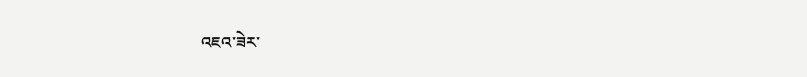འཇའ་ཟེར་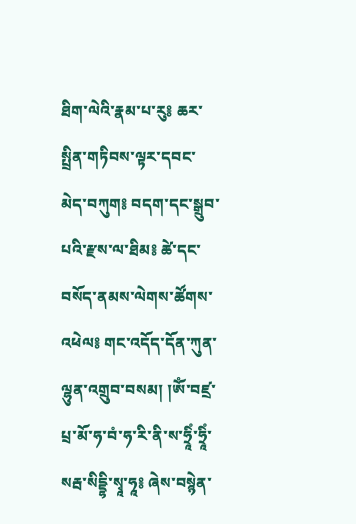ཐིག་ལེའི་རྣམ་པ་རུ༔ ཆར་སྤྲིན་གཏིབས་ལྟར་དབང་མེད་བཀུག༔ བདག་དང་སྒྲུབ་པའི་རྫས་ལ་ཐིམ༔ ཚེ་དང་བསོད་ནམས་ལེགས་ཚོགས་འཕེལ༔ གང་འདོད་དོན་ཀུན་ལྷུན་འགྲུབ་བསམ། །ཨོཾ་བཛྲ་པྲ་མོ་ཧ་བཾ་ཧ་རི་ནི་ས་ཧྲཱིཾ་ཧྲཱིཾ་སརྦ་སིདྡྷི་སྭཱ་ཧཱ༔ ཞེས་བསྙེན་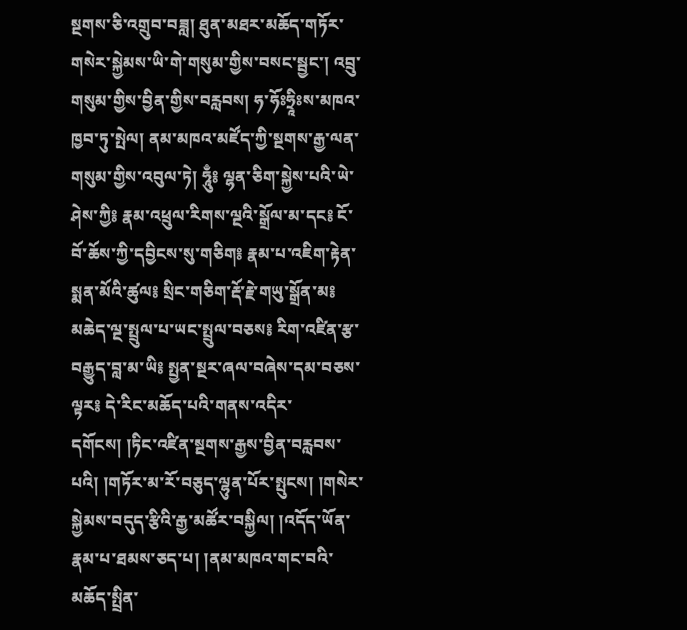སྔགས་ཅི་འགྲུབ་བཟླ། ཐུན་མཐར་མཆོད་གཏོར་གསེར་སྐྱེམས་ཡི་གེ་གསུམ་གྱིས་བསང་སྦྱང་། འབྲུ་གསུམ་གྱིས་བྱིན་གྱིས་བརླབས། ཧ་ཧོཿཧྲཱིཿས་མཁའ་ཁྱབ་ཏུ་སྤེལ། ནམ་མཁའ་མཛོད་ཀྱི་སྔགས་རྒྱ་ལན་གསུམ་གྱིས་འབུལ་ཏེ། ཧཱུྃ༔ ལྷན་ཅིག་སྐྱེས་པའི་ཡེ་ཤེས་ཀྱི༔ རྣམ་འཕྲུལ་རིགས་ལྔའི་སྒྲོལ་མ་དང༔ ངོ་བོ་ཆོས་ཀྱི་དབྱིངས་སུ་གཅིག༔ རྣམ་པ་འཇིག་རྟེན་སྨན་མོའི་ཚུལ༔ སྲིང་གཅིག་རྡོ་རྗེ་གཡུ་སྒྲོན་མ༔ མཆེད་ལྔ་སྤྲུལ་པ་ཡང་སྤྲུལ་བཅས༔ རིག་འཛིན་རྩ་བརྒྱུད་བླ་མ་ཡི༔ སྤྱན་སྔར་ཞལ་བཞེས་དམ་བཅས་ལྟར༔ དེ་རིང་མཆོད་པའི་གནས་འདིར་དགོངས། །ཏིང་འཛིན་སྔགས་རྒྱས་བྱིན་བརླབས་པའི། །གཏོར་མ་རོ་བཅུད་ལྷུན་པོར་སྤུངས། །གསེར་སྐྱེམས་བདུད་རྩིའི་རྒྱ་མཚོར་བསྐྱིལ། །འདོད་ཡོན་རྣམ་པ་ཐམས་ཅད་པ། །ནམ་མཁའ་གང་བའི་མཆོད་སྤྲིན་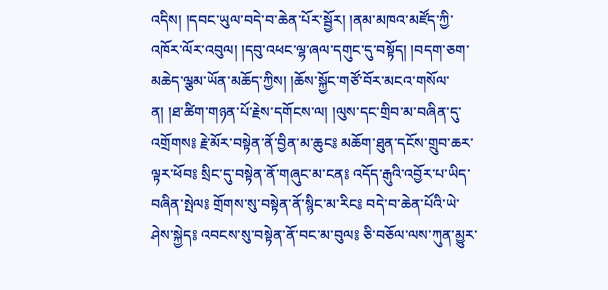འདིས། །དབང་ཡུལ་བདེ་བ་ཆེན་པོར་སྦྱོར། །ནམ་མཁའ་མཛོད་ཀྱི་འཁོར་ལོར་འབུལ། །དབུ་འཕང་ལྷ་ཞལ་དགུང་དུ་བསྟོད། །བདག་ཅག་མཆེད་ལྕམ་ཡོན་མཆོད་ཀྱིས། །ཆོས་སྐྱོང་གཙོ་བོར་མངའ་གསོལ་ན། །ཐ་ཚིག་གཉན་པོ་རྗེས་དགོངས་ལ། །ལུས་དང་གྲིབ་མ་བཞིན་དུ་འགྲོགས༔ རྗེ་མོར་བསྟེན་ནོ་བྱིན་མ་ཆུང༔ མཆོག་ཐུན་དངོས་གྲུབ་ཆར་ལྟར་ཕོབ༔ སྲིང་དུ་བསྟེན་ནོ་གཞུང་མ་ངན༔ འདོད་རྒུའི་འབྱོར་པ་ཡིད་བཞིན་སྤེལ༔ གྲོགས་སུ་བསྟེན་ནོ་སྙིང་མ་རིང༔ བདེ་བ་ཆེན་པོའི་ཡེ་ཤེས་སྐྱེད༔ འབངས་སུ་བསྟེན་ནོ་བང་མ་བུལ༔ ཅི་བཅོལ་ལས་ཀུན་མྱུར་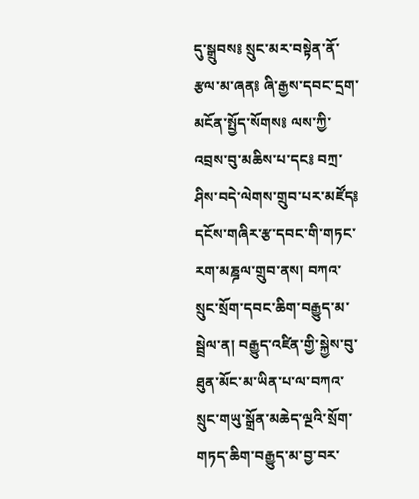དུ་སྒྲུབས༔ སྲུང་མར་བསྟེན་ནོ་རྩལ་མ་ཞན༔ ཞི་རྒྱས་དབང་དྲག་མངོན་སྤྱོད་སོགས༔ ལས་ཀྱི་འབྲས་བུ་མཆིས་པ་དང༔ བཀྲ་ཤིས་བདེ་ལེགས་གྲུབ་པར་མཛོད༔ དངོས་གཞིར་རྩ་དབང་གི་གཏང་རག་མཎྜལ་གྲུབ་ནས། བཀའ་སྲུང་སྲོག་དབང་ཆིག་བརྒྱུད་མ་སྦྲེལ་ན། བརྒྱུད་འཛིན་གྱི་སྐྱེས་བུ་ཐུན་མོང་མ་ཡིན་པ་ལ་བཀའ་སྲུང་གཡུ་སྒྲོན་མཆེད་ལྔའི་སྲོག་གཏད་ཆིག་བརྒྱུད་མ་བྱ་བར་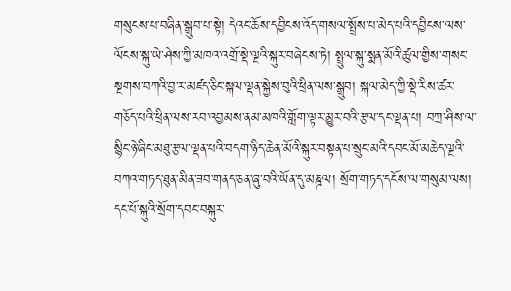གསུངས་པ་བཞིན་སྒྲུབ་པ་སྟེ། དེའང་ཆོས་དབྱིངས་འོད་གསལ་སྤྲོས་པ་མེད་པའི་དབྱིངས་ལས་ལོངས་སྐུ་ཡེ་ཤེས་ཀྱི་མཁའ་འགྲོ་སྡེ་ལྔའི་སྐུར་བཞེངས་ཏེ། སྤྲུལ་སྐུ་སྨན་མོའི་ཚུལ་གྱིས་གསང་སྔགས་བཀའི་བྱ་ར་མཛད་ཅིང་སྐལ་ལྡན་སྐྱེས་བུའི་ཕྲིན་ལས་སྒྲུབ། སྐལ་མེད་ཀྱི་སྡེ་རིས་ཚར་གཅོད་པའི་ཕྲིན་ལས་རབ་འབྱམས་ནམ་མཁའི་གློག་ལྟར་མྱུར་བའི་རྩལ་དང་ལྡན་པ། བཀྲ་ཤིས་ལ་སྙིང་ཉེ་ཞིང་མཐུ་རྩལ་ལྡན་པའི་བདག་ཉིད་ཆེན་མོའི་སྐུར་བསྟན་པ་སྲུང་མའི་དབང་མོ་མཆེད་ལྔའི་བཀའ་གཏད་ཐུན་མིན་ཟབ་གནད་ཅན་ཞུ་བའི་ཡོན་དུ་མཎྜལ། སྲོག་གཏད་དངོས་ལ་གསུམ་ལས། དང་པོ་སྐུའི་སྲོག་དབང་བསྐུར་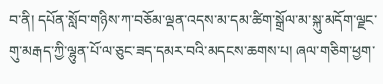བ་ནི། དཔོན་སློབ་གཉིས་ཀ་བཅོམ་ལྡན་འདས་མ་དམ་ཚིག་སྒྲོལ་མ་སྐུ་མདོག་ལྗང་གུ་མརྒད་ཀྱི་ལྷུན་པོ་ལ་ཅུང་ཟད་དམར་བའི་མདངས་ཆགས་པ། ཞལ་གཅིག་ཕྱག་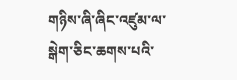གཉིས་ཞི་ཞིང་འཛུམ་ལ་སྒེག་ཅིང་ཆགས་པའི་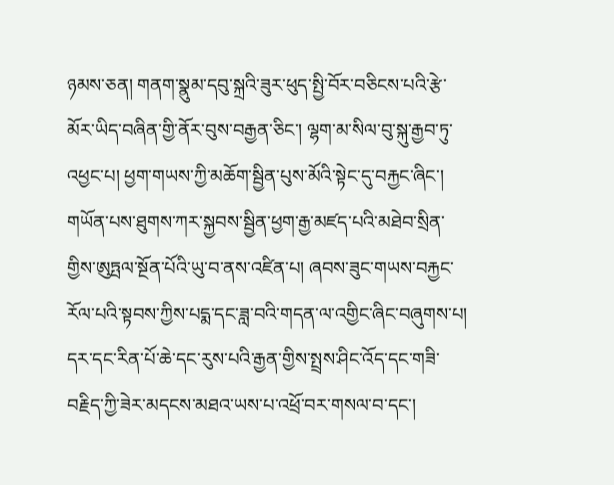ཉམས་ཅན། གནག་སྣུམ་དབུ་སྐྲའི་ཟུར་ཕུད་སྤྱི་བོར་བཅིངས་པའི་རྩེ་མོར་ཡིད་བཞིན་གྱི་ནོར་བུས་བརྒྱན་ཅིང་། ལྷག་མ་སིལ་བུ་སྐུ་རྒྱབ་ཏུ་འཕྱང་པ། ཕྱག་གཡས་ཀྱི་མཆོག་སྦྱིན་པུས་མོའི་སྟེང་དུ་བརྐྱང་ཞིང་། གཡོན་པས་ཐུགས་ཀར་སྐྱབས་སྦྱིན་ཕྱག་རྒྱ་མཛད་པའི་མཐེབ་སྲིན་གྱིས་ཨུཏྤལ་སྔོན་པོའི་ཡུ་བ་ནས་འཛིན་པ། ཞབས་ཟུང་གཡས་བརྐྱང་རོལ་པའི་སྟབས་ཀྱིས་པདྨ་དང་ཟླ་བའི་གདན་ལ་འགྱིང་ཞིང་བཞུགས་པ། དར་དང་རིན་པོ་ཆེ་དང་རུས་པའི་རྒྱན་གྱིས་སྤྲས་ཤིང་འོད་དང་གཟི་བརྗིད་ཀྱི་ཟེར་མདངས་མཐའ་ཡས་པ་འཕྲོ་བར་གསལ་བ་དང་།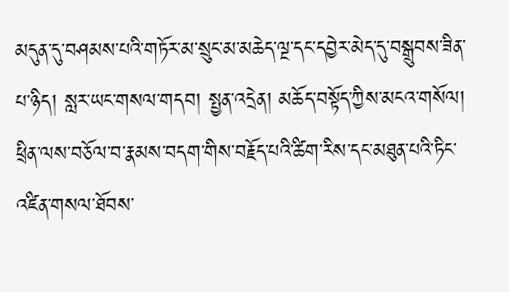མདུན་དུ་བཤམས་པའི་གཏོར་མ་སྲུང་མ་མཆེད་ལྔ་དང་དབྱེར་མེད་དུ་བསྒྲུབས་ཟིན་པ་ཉིད། སླར་ཡང་གསལ་གདབ། སྤྱན་འདྲེན། མཆོད་བསྟོད་ཀྱིས་མངའ་གསོལ། ཕྲིན་ལས་བཅོལ་བ་རྣམས་བདག་གིས་བརྗོད་པའི་ཚིག་རིས་དང་མཐུན་པའི་ཏིང་འཛིན་གསལ་ཐོབས་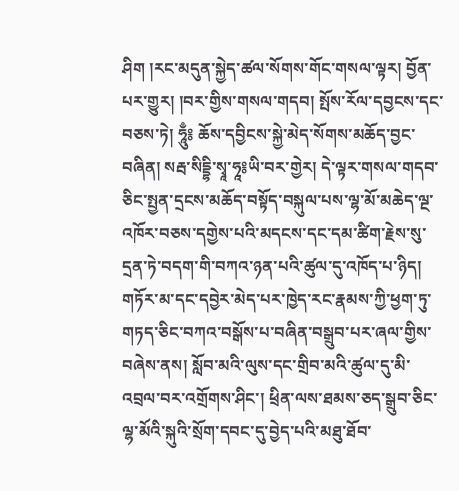ཤིག །རང་མདུན་སྐྱེད་ཚལ་སོགས་གོང་གསལ་ལྟར། བྱོན་པར་གྱུར། །བར་གྱིས་གསལ་གདབ། སྤོས་རོལ་དབྱངས་དང་བཅས་ཏེ། ཧཱུྃ༔ ཆོས་དབྱིངས་སྐྱེ་མེད་སོགས་མཆོད་བྱང་བཞིན། སརྦ་སིདྡྷི་སྭཱ་ཧཱ༔ཡི་བར་གྱེར། དེ་ལྟར་གསལ་གདབ་ཅིང་སྤྱན་དྲངས་མཆོད་བསྟོད་བསྐུལ་པས་ལྷ་མོ་མཆེད་ལྔ་འཁོར་བཅས་དགྱེས་པའི་མདངས་དང་དམ་ཚིག་རྗེས་སུ་དྲན་ཏེ་བདག་གི་བཀའ་ཉན་པའི་ཚུལ་དུ་འཁོད་པ་ཉིད། གཏོར་མ་དང་དབྱེར་མེད་པར་ཁྱེད་རང་རྣམས་ཀྱི་ཕྱག་ཏུ་གཏད་ཅིང་བཀའ་བསྒོས་པ་བཞིན་བསྒྲུབ་པར་ཞལ་གྱིས་བཞེས་ནས། སློབ་མའི་ལུས་དང་གྲིབ་མའི་ཚུལ་དུ་མི་འབྲལ་བར་འགྲོགས་ཤིང་། ཕྲིན་ལས་ཐམས་ཅད་སྒྲུབ་ཅིང་ལྷ་མོའི་སྐུའི་སྲོག་དབང་དུ་བྱེད་པའི་མཐུ་ཐོབ་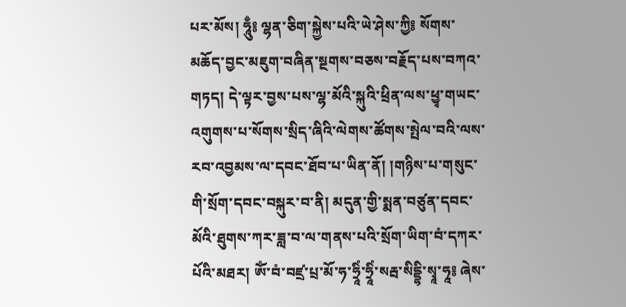པར་མོས། ཧཱུྃ༔ ལྷན་ཅིག་སྐྱེས་པའི་ཡེ་ཤེས་ཀྱི༔ སོགས་མཆོད་བྱང་མཇུག་བཞིན་སྔགས་བཅས་བརྗོད་པས་བཀའ་གཏད། དེ་ལྟར་བྱས་པས་ལྷ་མོའི་སྐུའི་ཕྲིན་ལས་ཕྱྭ་གཡང་འགུགས་པ་སོགས་སྲིད་ཞིའི་ལེགས་ཚོགས་སྤེལ་བའི་ལས་རབ་འབྱམས་ལ་དབང་ཐོབ་པ་ཡིན་ནོ། །གཉིས་པ་གསུང་གི་སྲོག་དབང་བསྐུར་བ་ནི། མདུན་གྱི་སྨན་བཙུན་དབང་མོའི་ཐུགས་ཀར་ཟླ་བ་ལ་གནས་པའི་སྲོག་ཡིག་བཾ་དཀར་པོའི་མཐར། ཨོཾ་བཾ་བཛྲ་པྲ་མོ་ཧ་ཧྲཱིཾ་ཧྲཱིཾ་སརྦ་སིདྡྷི་སྭཱ་ཧཱ༔ ཞེས་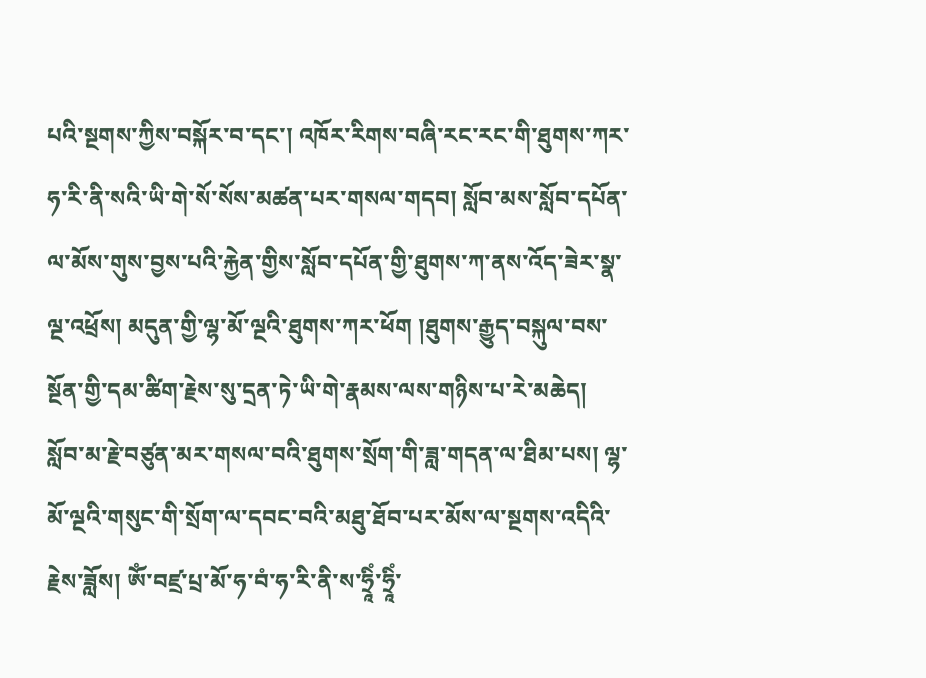པའི་སྔགས་ཀྱིས་བསྐོར་བ་དང་། འཁོར་རིགས་བཞི་རང་རང་གི་ཐུགས་ཀར་ཧ་རི་ནི་སའི་ཡི་གེ་སོ་སོས་མཚན་པར་གསལ་གདབ། སློབ་མས་སློབ་དཔོན་ལ་མོས་གུས་བྱས་པའི་རྐྱེན་གྱིས་སློབ་དཔོན་གྱི་ཐུགས་ཀ་ནས་འོད་ཟེར་སྣ་ལྔ་འཕྲོས། མདུན་གྱི་ལྷ་མོ་ལྔའི་ཐུགས་ཀར་ཕོག །ཐུགས་རྒྱུད་བསྐུལ་བས་སྔོན་གྱི་དམ་ཚིག་རྗེས་སུ་དྲན་ཏེ་ཡི་གེ་རྣམས་ལས་གཉིས་པ་རེ་མཆེད། སློབ་མ་རྗེ་བཙུན་མར་གསལ་བའི་ཐུགས་སྲོག་གི་ཟླ་གདན་ལ་ཐིམ་པས། ལྷ་མོ་ལྔའི་གསུང་གི་སྲོག་ལ་དབང་བའི་མཐུ་ཐོབ་པར་མོས་ལ་སྔགས་འདིའི་རྗེས་ཟློས། ཨོཾ་བཛྲ་པྲ་མོ་ཧ་བཾ་ཧ་རི་ནི་ས་ཧྲཱིཾ་ཧྲཱིཾ་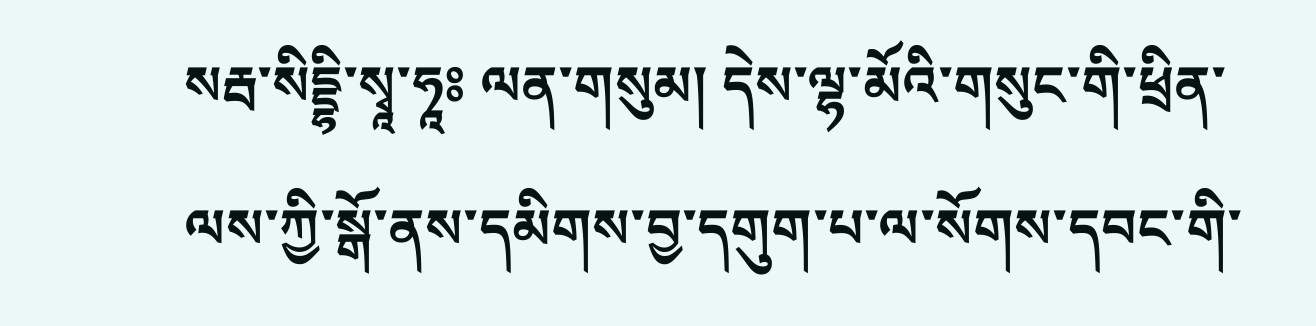སརྦ་སིདྡྷི་སྭཱ་ཧཱཿ ལན་གསུམ། དེས་ལྷ་མོའི་གསུང་གི་ཕྲིན་ལས་ཀྱི་སྒོ་ནས་དམིགས་བྱ་དགུག་པ་ལ་སོགས་དབང་གི་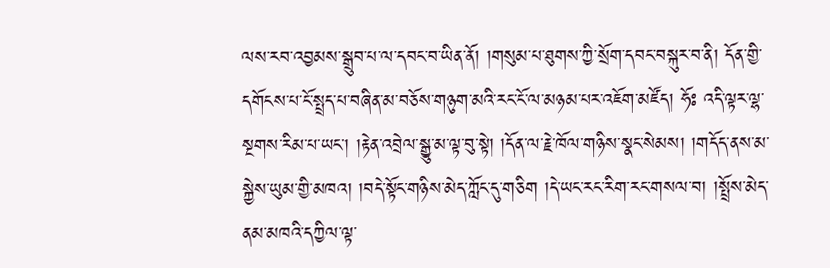ལས་རབ་འབྱམས་སྒྲུབ་པ་ལ་དབང་བ་ཡིན་ནོ། །གསུམ་པ་ཐུགས་ཀྱི་སྲོག་དབང་བསྐུར་བ་ནི། དོན་གྱི་དགོངས་པ་ངོ་སྤྲད་པ་བཞིན་མ་བཅོས་གཉུག་མའི་རང་ངོ་ལ་མཉམ་པར་འཇོག་མཛོད། ཧོཿ འདི་ལྟར་ལྷ་སྔགས་རིམ་པ་ཡང་། །རྟེན་འབྲེལ་སྒྱུ་མ་ལྟ་བུ་སྟེ། །དོན་ལ་རྗེ་ཁོལ་གཉིས་སྣང་སེམས། །གདོད་ནས་མ་སྐྱེས་ཡུམ་གྱི་མཁའ། །བདེ་སྟོང་གཉིས་མེད་ཀློང་དུ་གཅིག །དེ་ཡང་རང་རིག་རང་གསལ་བ། །སྤྲོས་མེད་ནམ་མཁའི་དཀྱིལ་ལྟ་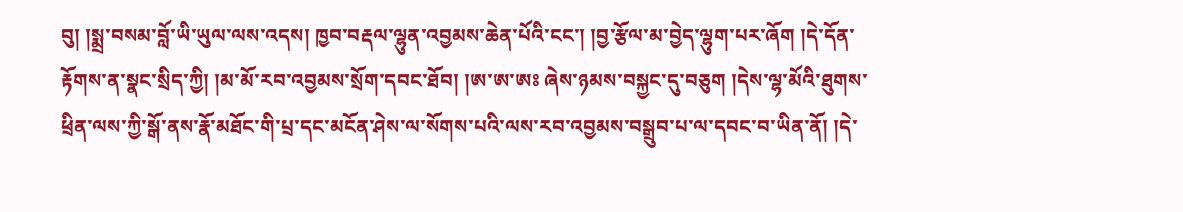བུ། །སྨྲ་བསམ་བློ་ཡི་ཡུལ་ལས་འདས། ཁྱབ་བརྡལ་ལྷུན་འབྱམས་ཆེན་པོའི་ངང་། །བྱ་རྩོལ་མ་བྱེད་ལྷུག་པར་ཞོག །དེ་དོན་རྟོགས་ན་སྣང་སྲིད་ཀྱི། །མ་མོ་རབ་འབྱམས་སྲོག་དབང་ཐོབ། །ཨ་ཨ་ཨཿ ཞེས་ཉམས་བསྐྱང་དུ་བཅུག །དེས་ལྷ་མོའི་ཐུགས་ཕྲིན་ལས་ཀྱི་སྒོ་ནས་རྣོ་མཐོང་གི་པྲ་དང་མངོན་ཤེས་ལ་སོགས་པའི་ལས་རབ་འབྱམས་བསྒྲུབ་པ་ལ་དབང་བ་ཡིན་ནོ། །དེ་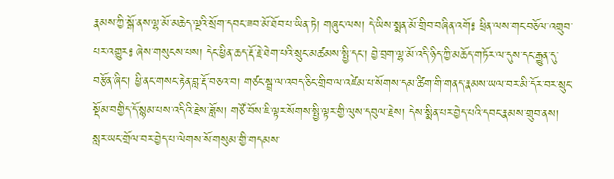རྣམས་ཀྱི་སྒོ་ནས་ལྷ་མོ་མཆེད་ལྔའི་སྲོག་དབང་ཟབ་མོ་ཐོབ་པ་ཡིན་ཏེ། གཞུང་ལས། དེ་ཡིས་སྨན་མོ་གྲིབ་བཞིན་འགོ༔ ཕྲིན་ལས་གང་བཅོལ་འགྲུབ་པར་འགྱུར༔ ཞེས་གསུངས་པས། དེང་ཕྱིན་ཆད་རྡོ་རྗེ་ཐེག་པའི་སྲུང་མཚམས་སྤྱི་དང་། བྱེ་བྲག་ལྷ་མོ་འདི་ཉིད་ཀྱི་མཆོད་གཏོར་ལ་དུས་དང་རྒྱུན་དུ་བརྩོན་ཞིང་། ཕྱི་ནང་གསང་རྟེན་བླ་རྡོ་བཅའ་བ། གཙང་སྦྲ་ལ་འབད་ཅིང་གྲིབ་ལ་འཛེམ་པ་སོགས་དམ་ཚིག་གི་གནད་རྣམས་ཡལ་བར་མི་དོར་བར་སྲུང་སྡོམ་བགྱིད་དོ་སྙམ་པས་འདིའི་རྗེས་ཟློས། གཙོ་བོས་ཇི་ལྟར་སོགས་སྤྱི་ལྟར་གྱི་ལུས་དབུལ་རྗེས། དེས་སྨིན་པར་བྱེད་པའི་དབང་རྣམས་གྲུབ་ནས། སླར་ཡང་གྲོལ་བར་བྱེད་པ་ལེགས་སོ་གསུམ་གྱི་གདམས་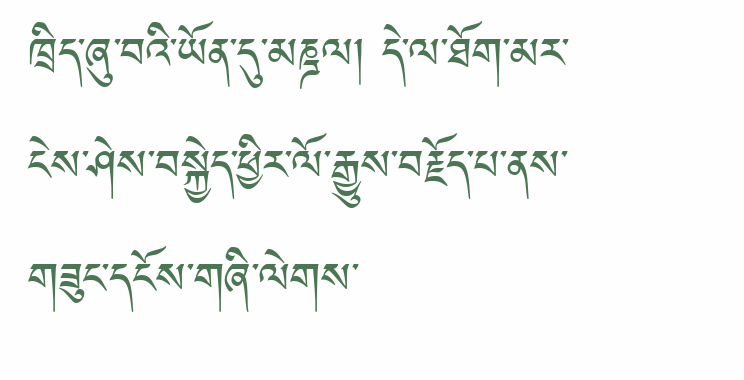ཁྲིད་ཞུ་བའི་ཡོན་དུ་མཎྜལ། དེ་ལ་ཐོག་མར་ངེས་ཤེས་བསྐྱེད་ཕྱིར་ལོ་རྒྱུས་བརྗོད་པ་ནས་གཟུང་དངོས་གཞི་ལེགས་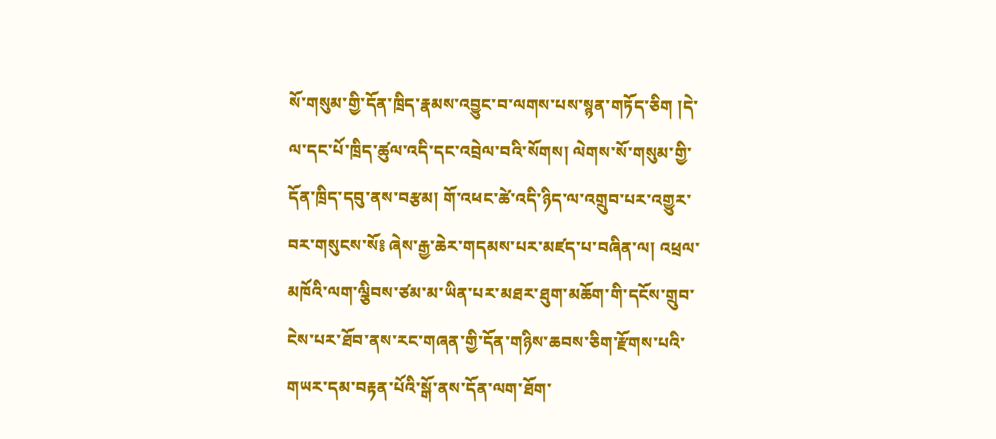སོ་གསུམ་གྱི་དོན་ཁྲིད་རྣམས་འབྱུང་བ་ལགས་པས་སྙན་གཏོད་ཅིག །དེ་ལ་དང་པོ་ཁྲིད་ཚུལ་འདི་དང་འབྲེལ་བའི་སོགས། ལེགས་སོ་གསུམ་གྱི་དོན་ཁྲིད་དབུ་ནས་བརྩམ། གོ་འཕང་ཚེ་འདི་ཉིད་ལ་འགྲུབ་པར་འགྱུར་བར་གསུངས་སོ༔ ཞེས་རྒྱ་ཆེར་གདམས་པར་མཛད་པ་བཞིན་ལ། འཕྲལ་མཁོའི་ལག་ལྕིབས་ཙམ་མ་ཡིན་པར་མཐར་ཐུག་མཆོག་གི་དངོས་གྲུབ་ངེས་པར་ཐོབ་ནས་རང་གཞན་གྱི་དོན་གཉིས་ཆབས་ཅིག་རྫོགས་པའི་གཡར་དམ་བརྟན་པོའི་སྒོ་ནས་དོན་ལག་ཐོག་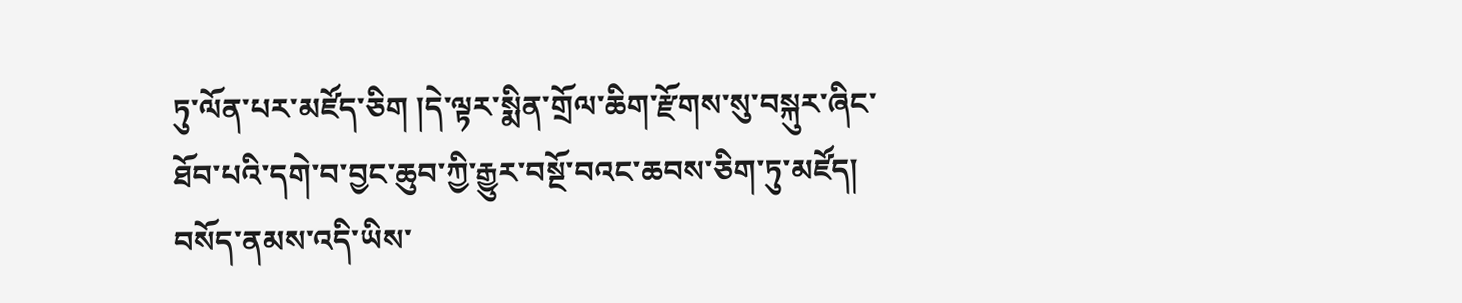ཏུ་ལོན་པར་མཛོད་ཅིག །དེ་ལྟར་སྨིན་གྲོལ་ཆིག་རྫོགས་སུ་བསྐུར་ཞིང་ཐོབ་པའི་དགེ་བ་བྱང་ཆུབ་ཀྱི་རྒྱུར་བསྔོ་བའང་ཆབས་ཅིག་ཏུ་མཛོད། བསོད་ནམས་འདི་ཡིས་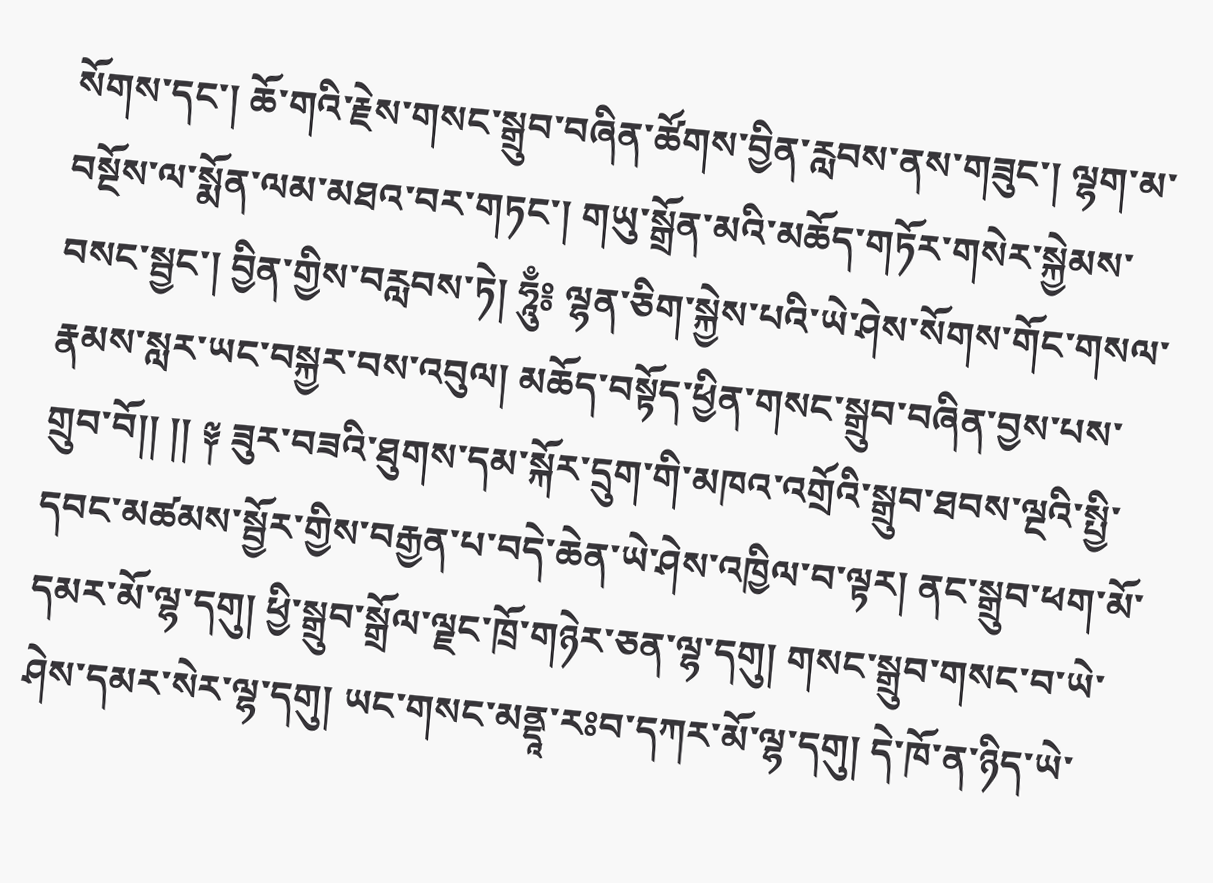སོགས་དང་། ཆོ་གའི་རྗེས་གསང་སྒྲུབ་བཞིན་ཚོགས་བྱིན་རླབས་ནས་གཟུང་། ལྷག་མ་བསྔོས་ལ་སྨོན་ལམ་མཐའ་བར་གཏང་། གཡུ་སྒྲོན་མའི་མཆོད་གཏོར་གསེར་སྐྱེམས་བསང་སྦྱང་། བྱིན་གྱིས་བརླབས་ཏེ། ཧཱུྃ༔ ལྷན་ཅིག་སྐྱེས་པའི་ཡེ་ཤེས་སོགས་གོང་གསལ་རྣམས་སླར་ཡང་བསྐྱར་བས་འབུལ། མཆོད་བསྟོད་ཕྱིན་གསང་སྒྲུབ་བཞིན་བྱས་པས་གྲུབ་བོ།། །། ༈ ཟུར་བཟའི་ཐུགས་དམ་སྐོར་དྲུག་གི་མཁའ་འགྲོའི་སྒྲུབ་ཐབས་ལྔའི་སྤྱི་དབང་མཚམས་སྦྱོར་གྱིས་བརྒྱན་པ་བདེ་ཆེན་ཡེ་ཤེས་འཁྱིལ་བ་ལྟར། ནང་སྒྲུབ་ཕག་མོ་དམར་མོ་ལྷ་དགུ། ཕྱི་སྒྲུབ་སྒྲོལ་ལྗང་ཁྲོ་གཉེར་ཅན་ལྷ་དགུ། གསང་སྒྲུབ་གསང་བ་ཡེ་ཤེས་དམར་སེར་ལྷ་དགུ། ཡང་གསང་མནྡཱ་རཿབ་དཀར་མོ་ལྷ་དགུ། དེ་ཁོ་ན་ཉིད་ཡེ་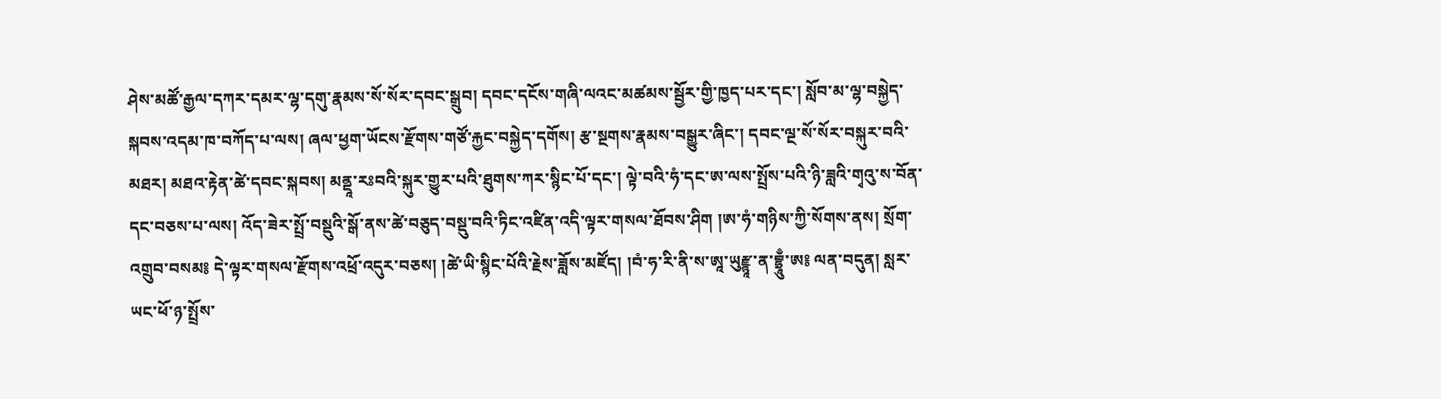ཤེས་མཚོ་རྒྱལ་དཀར་དམར་ལྷ་དགུ་རྣམས་སོ་སོར་དབང་སྒྲུབ། དབང་དངོས་གཞི་ལའང་མཚམས་སྦྱོར་གྱི་ཁྱད་པར་དང་། སློབ་མ་ལྷ་བསྐྱེད་སྐབས་འདམ་ཁ་བཀོད་པ་ལས། ཞལ་ཕྱག་ཡོངས་རྫོགས་གཙོ་རྐྱང་བསྐྱེད་དགོས། རྩ་སྔགས་རྣམས་བསྒྱུར་ཞིང་། དབང་ལྔ་སོ་སོར་བསྐུར་བའི་མཐར། མཐའ་རྟེན་ཚེ་དབང་སྐབས། མནྡཱ་རཿབའི་སྐུར་གྱུར་པའི་ཐུགས་ཀར་སྙིང་པོ་དང་། ལྟེ་བའི་ཧཾ་དང་ཨ་ལས་སྤྲོས་པའི་ཉི་ཟླའི་གྭའུ་ས་བོན་དང་བཅས་པ་ལས། འོད་ཟེར་སྤྲོ་བསྡུའི་སྒོ་ནས་ཚེ་བཅུད་བསྡུ་བའི་ཏིང་འཛིན་འདི་ལྟར་གསལ་ཐོབས་ཤིག །ཨ་ཧཾ་གཉིས་ཀྱི་སོགས་ནས། སྲོག་འགྲུབ་བསམ༔ དེ་ལྟར་གསལ་རྫོགས་འཕྲོ་འདུར་བཅས། །ཚེ་ཡི་སྙིང་པོའི་རྗེས་ཟློས་མཛོད། །བཾ་ཧ་རི་ནི་ས་ཨཱ་ཡུརྫྙཱ་ན་བྷྲཱུྃ་ཨ༔ ལན་བདུན། སླར་ཡང་ཕོ་ཉ་སྤྲོས་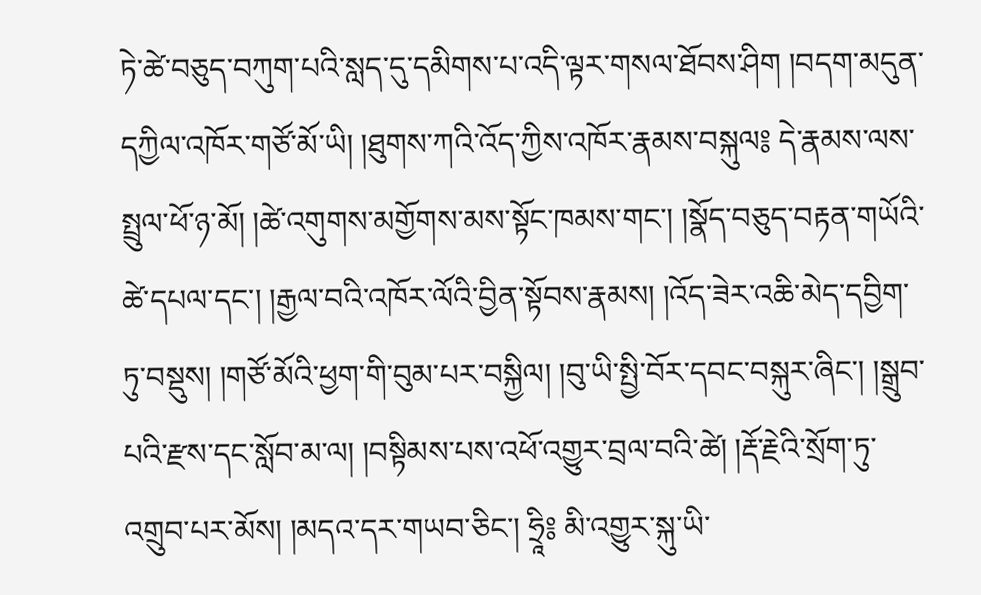ཏེ་ཚེ་བཅུད་བཀུག་པའི་སླད་དུ་དམིགས་པ་འདི་ལྟར་གསལ་ཐོབས་ཤིག །བདག་མདུན་དཀྱིལ་འཁོར་གཙོ་མོ་ཡི། །ཐུགས་ཀའི་འོད་ཀྱིས་འཁོར་རྣམས་བསྐུལ༔ དེ་རྣམས་ལས་སྤྲུལ་ཕོ་ཉ་མོ། །ཚེ་འགུགས་མགྱོགས་མས་སྟོང་ཁམས་གང་། །སྣོད་བཅུད་བརྟན་གཡོའི་ཚེ་དཔལ་དང་། །རྒྱལ་བའི་འཁོར་ལོའི་བྱིན་སྟོབས་རྣམས། །འོད་ཟེར་འཆི་མེད་དབྱིག་ཏུ་བསྡུས། །གཙོ་མོའི་ཕྱག་གི་བུམ་པར་བསྐྱིལ། །བུ་ཡི་སྤྱི་བོར་དབང་བསྐུར་ཞིང་། །སྒྲུབ་པའི་རྫས་དང་སློབ་མ་ལ། །བསྟིམས་པས་འཕོ་འགྱུར་བྲལ་བའི་ཚེ། །རྡོ་རྗེའི་སྲོག་ཏུ་འགྲུབ་པར་མོས། །མདའ་དར་གཡབ་ཅིང་། ཧྲཱི༔ མི་འགྱུར་སྐུ་ཡི་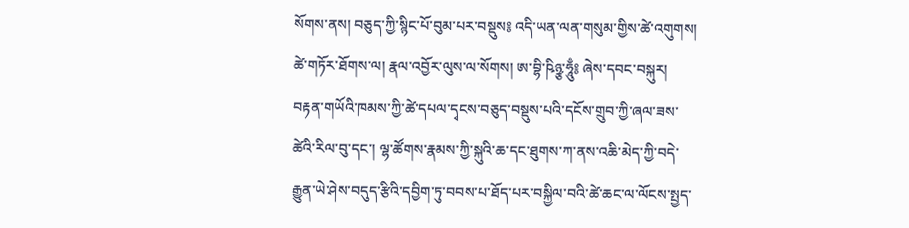སོགས་ནས། བཅུད་ཀྱི་སྙིང་པོ་བུམ་པར་བསྡུས༔ འདི་ཡན་ལན་གསུམ་གྱིས་ཚེ་འགུགས། ཚེ་གཏོར་ཐོགས་ལ། རྣལ་འབྱོར་ལུས་ལ་སོགས། ཨ་བྷི་ཥིཉྩ་ཧཱུྃ༔ ཞེས་དབང་བསྐུར། བརྟན་གཡོའི་ཁམས་ཀྱི་ཚེ་དཔལ་དྭངས་བཅུད་བསྡུས་པའི་དངོས་གྲུབ་ཀྱི་ཞལ་ཟས་ཚེའི་རིལ་བུ་དང་། ལྷ་ཚོགས་རྣམས་ཀྱི་སྐུའི་ཆ་དང་ཐུགས་ཀ་ནས་འཆི་མེད་ཀྱི་བདེ་རྒྱུན་ཡེ་ཤེས་བདུད་རྩིའི་དབྱིག་ཏུ་བབས་པ་ཐོད་པར་བསྐྱིལ་བའི་ཚེ་ཆང་ལ་ལོངས་སྤྱད་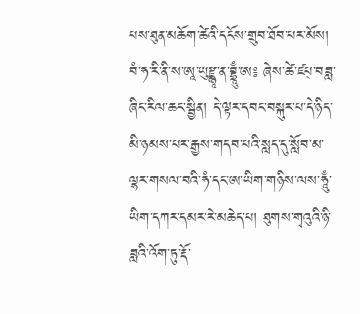པས་ཐུན་མཆོག་ཚེའི་དངོས་གྲུབ་ཐོབ་པར་མོས། བཾ་ཧ་རི་ནི་ས་ཨཱ་ཡུརྫྙཱ་ན་བྷྲཱུྃ་ཨ༔ ཞེས་ཚེ་ཛཔ྄་བཟླ་ཞིང་རིལ་ཆང་སྦྱིན། དེ་ལྟར་དབང་བསྐུར་པ་དེ་ཉིད་མི་ཉམས་པར་རྒྱས་གདབ་པའི་སླད་དུ་སློབ་མ་ལྷར་གསལ་བའི་ཧཾ་དང་ཨ་ཡིག་གཉིས་ལས་ཧཱུྃ་ཡིག་དཀར་དམར་རེ་མཆེད་པ། ཐུགས་གྭའུའི་ཉི་ཟླའི་འོག་ཏུ་རྡོ་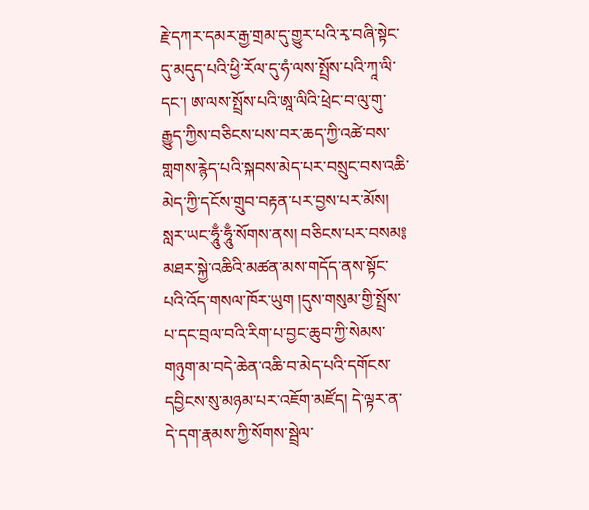རྗེ་དཀར་དམར་རྒྱ་གྲམ་དུ་གྱུར་པའི་རྭ་བཞི་སྟེང་དུ་མདུད་པའི་ཕྱི་རོལ་དུ་ཧཾ་ལས་སྤྲོས་པའི་ཀཱ་ལི་དང་། ཨ་ལས་སྤྲོས་པའི་ཨཱ་ལིའི་ཕྲེང་བ་ལུ་གུ་རྒྱུད་ཀྱིས་བཅིངས་པས་བར་ཆད་ཀྱི་འཚེ་བས་གླགས་རྙེད་པའི་སྐབས་མེད་པར་བསྲུང་བས་འཆི་མེད་ཀྱི་དངོས་གྲུབ་བརྟན་པར་བྱས་པར་མོས། སླར་ཡང་ཧཱུྃ་ཧཱུྃ་སོགས་ནས། བཅིངས་པར་བསམ༔ མཐར་སྐྱེ་འཆིའི་མཚན་མས་གདོད་ནས་སྟོང་པའི་འོད་གསལ་ཁོར་ཡུག །དུས་གསུམ་གྱི་སྤྲོས་པ་དང་བྲལ་བའི་རིག་པ་བྱང་ཆུབ་ཀྱི་སེམས་གཉུག་མ་བདེ་ཆེན་འཆི་བ་མེད་པའི་དགོངས་དབྱིངས་སུ་མཉམ་པར་འཇོག་མཛོད། དེ་ལྟར་ན་དེ་དག་རྣམས་ཀྱི་སོགས་སྦྲེལ་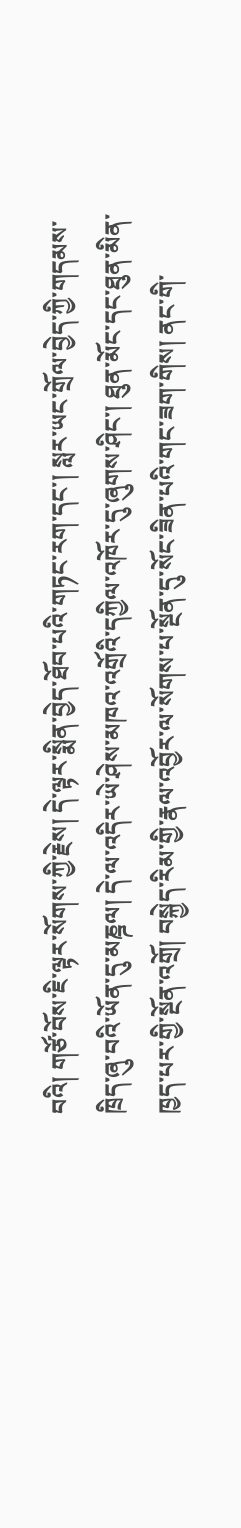བའི། གཙོ་བོས་ཇི་ལྟར་སོགས་ཀྱི་རྗེས། དེ་ལྟར་སྨིན་བྱེད་ཐོབ་པའི་གཏང་རག་དང་། སླར་ཡང་གྲོལ་བྱེད་ཀྱི་གདམས་ཁྲིད་ཞུ་བའི་ཡོན་དུ་མཎྜལ། དེ་ལ་འདིར་ཡེ་ཤེས་མཁའ་འགྲོའི་དཀྱིལ་འཁོར་དུ་ཞུགས་ཤིང་། ཐུན་མོང་དང་ཐུན་མིན་ཁྱད་པར་གྱི་སྔོན་འགྲོ། བསྐྱེད་རིམ་གྱི་རྣལ་འབྱོར་ལ་སོགས་པ་སྔོན་དུ་སོང་ཟིན་པའི་གང་ཟག་གིས། ནང་གི་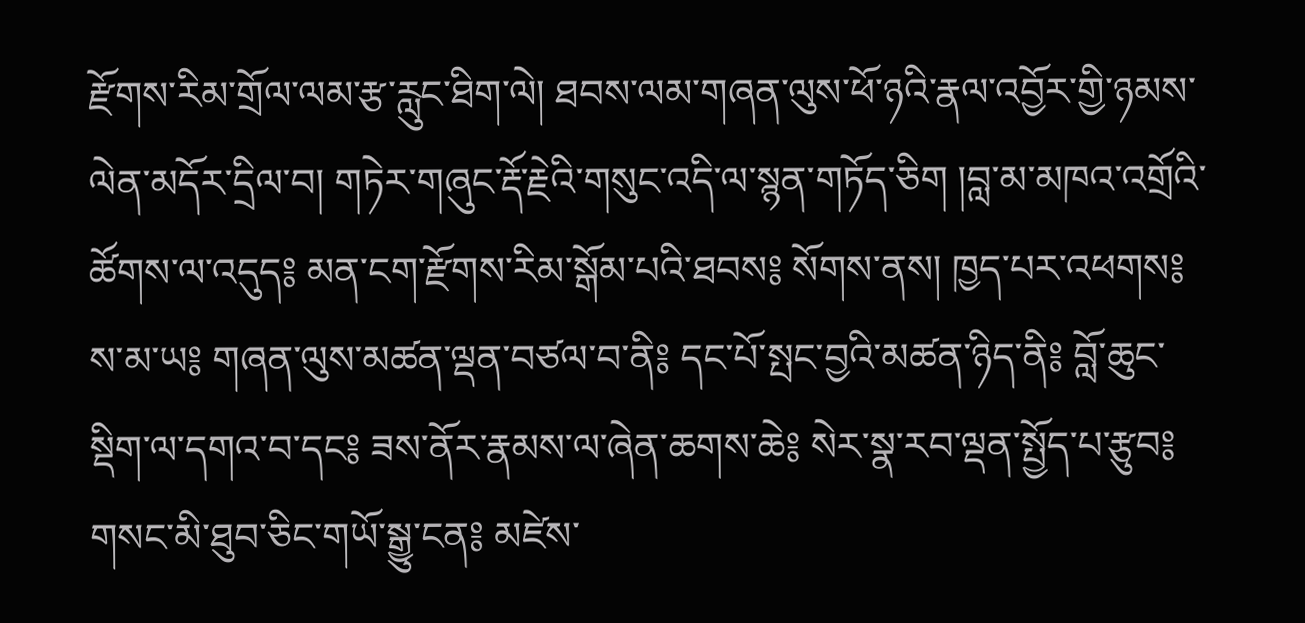རྫོགས་རིམ་གྲོལ་ལམ་རྩ་རླུང་ཐིག་ལེ། ཐབས་ལམ་གཞན་ལུས་ཕོ་ཉའི་རྣལ་འབྱོར་གྱི་ཉམས་ལེན་མདོར་དྲིལ་བ། གཏེར་གཞུང་རྡོ་རྗེའི་གསུང་འདི་ལ་སྙན་གཏོད་ཅིག །བླ་མ་མཁའ་འགྲོའི་ཚོགས་ལ་འདུད༔ མན་ངག་རྫོགས་རིམ་སྒོམ་པའི་ཐབས༔ སོགས་ནས། ཁྱད་པར་འཕགས༔ ས་མ་ཡ༔ གཞན་ལུས་མཚན་ལྡན་བཙལ་བ་ནི༔ དང་པོ་སྤང་བྱའི་མཚན་ཉིད་ནི༔ བློ་ཆུང་སྡིག་ལ་དགའ་བ་དང༔ ཟས་ནོར་རྣམས་ལ་ཞེན་ཆགས་ཆེ༔ སེར་སྣ་རབ་ལྡན་སྤྱོད་པ་རྩུབ༔ གསང་མི་ཐུབ་ཅིང་གཡོ་སྒྱུ་ངན༔ མཛེས་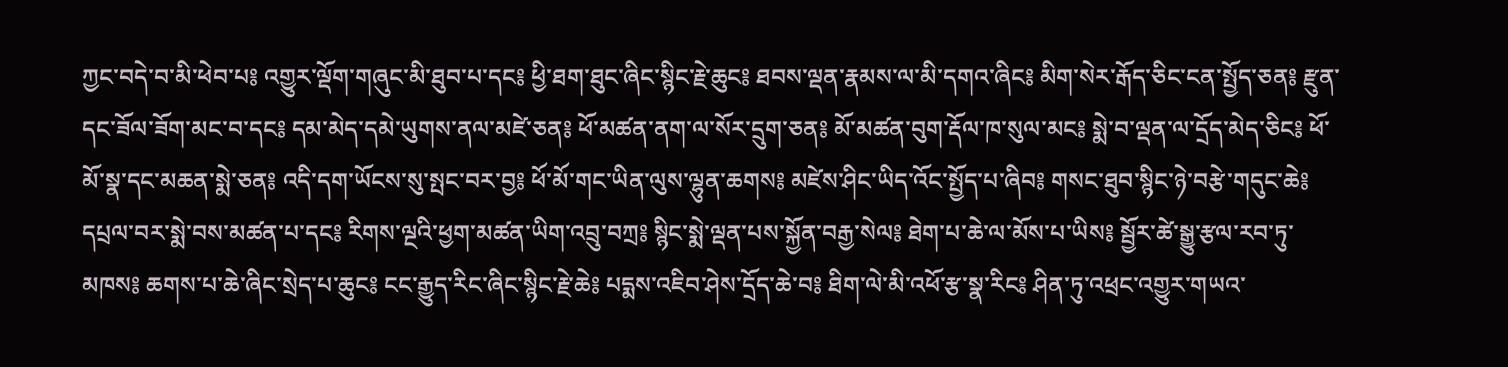ཀྱང་བདེ་བ་མི་ཕེབ་པ༔ འགྱུར་ལྡོག་གཞུང་མི་ཐུབ་པ་དང༔ ཕྱི་ཐག་ཐུང་ཞིང་སྙིང་རྗེ་ཆུང༔ ཐབས་ལྡན་རྣམས་ལ་མི་དགའ་ཞིང༔ མིག་སེར་རྒོད་ཅིང་ངན་སྤྱོད་ཅན༔ རྫུན་དང་ཟོལ་ཟོག་མང་བ་དང༔ དམ་མེད་དམེ་ཡུགས་ནལ་མཛེ་ཅན༔ ཕོ་མཚན་ནག་ལ་སོར་དྲུག་ཅན༔ མོ་མཚན་བུག་རྡོལ་ཁ་སུལ་མང༔ སྨེ་བ་ལྡན་ལ་དྲོད་མེད་ཅིང༔ ཕོ་མོ་སྣ་དང་མཆན་སྨེ་ཅན༔ འདི་དག་ཡོངས་སུ་སྤང་བར་བྱ༔ ཕོ་མོ་གང་ཡིན་ལུས་ལྷུན་ཆགས༔ མཛེས་ཤིང་ཡིད་འོང་སྤྱོད་པ་ཞིབ༔ གསང་ཐུབ་སྙིང་ཉེ་བརྩེ་གདུང་ཆེ༔ དཔྲལ་བར་སྨེ་བས་མཚན་པ་དང༔ རིགས་ལྔའི་ཕྱག་མཚན་ཡིག་འབྲུ་བཀྲ༔ སྙིང་སྨེ་ལྡན་པས་སྐྱོན་བརྒྱ་སེལ༔ ཐེག་པ་ཆེ་ལ་མོས་པ་ཡིས༔ སྦྱོར་ཚེ་སྒྱུ་རྩལ་རབ་ཏུ་མཁས༔ ཆགས་པ་ཆེ་ཞིང་སྲེད་པ་ཆུང༔ ངང་རྒྱུད་རིང་ཞིང་སྙིང་རྗེ་ཆེ༔ པདྨས་འཇིབ་ཤེས་དྲོད་ཆེ་བ༔ ཐིག་ལེ་མི་འཕོ་རྩ་སྣ་རིང༔ ཤིན་ཏུ་འཕྲང་འགྱུར་གཡའ་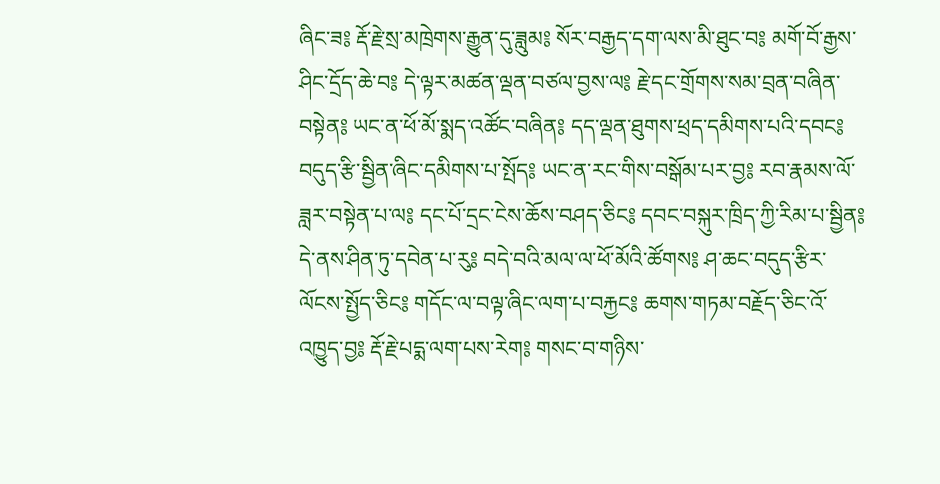ཞིང་ཟ༔ རྡོ་རྗེ་སྲ་མཁྲེགས་རྒྱུན་དུ་ཟླུམ༔ སོར་བརྒྱད་དག་ལས་མི་ཐུང་བ༔ མགོ་བོ་རྒྱས་ཤིང་དྲོད་ཆེ་བ༔ དེ་ལྟར་མཚན་ལྡན་བཙལ་བྱས་ལ༔ རྗེ་དང་གྲོགས་སམ་བྲན་བཞིན་བསྟེན༔ ཡང་ན་ཕོ་མོ་སྨད་འཚོང་བཞིན༔ དད་ལྡན་ཐུགས་ཕྲད་དམིགས་པའི་དབང༔ བདུད་རྩི་སྦྱིན་ཞིང་དམིགས་པ་སྤོད༔ ཡང་ན་རང་གིས་བསྒོམ་པར་བྱ༔ རབ་རྣམས་ལོ་ཟླར་བསྟེན་པ་ལ༔ དང་པོ་དྲང་ངེས་ཆོས་བཤད་ཅིང༔ དབང་བསྐུར་ཁྲིད་ཀྱི་རིམ་པ་སྦྱིན༔ དེ་ནས་ཤིན་ཏུ་དབེན་པ་རུ༔ བདེ་བའི་མལ་ལ་ཕོ་མོའི་ཚོགས༔ ཤ་ཆང་བདུད་རྩིར་ལོངས་སྤྱོད་ཅིང༔ གདོང་ལ་བལྟ་ཞིང་ལག་པ་བརྐྱང༔ ཆགས་གཏམ་བརྗོད་ཅིང་འོ་འཁྱུད་བྱ༔ རྡོ་རྗེ་པདྨ་ལག་པས་རེག༔ གསང་བ་གཉིས་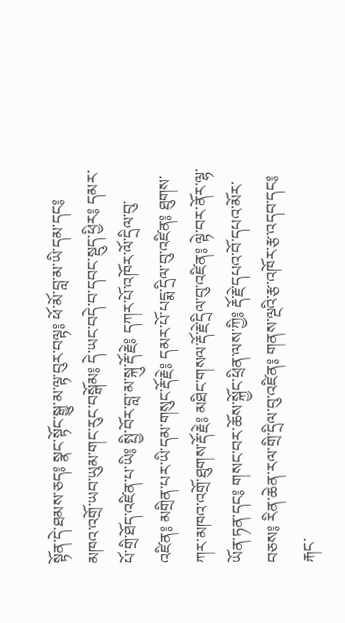སྟོན་དེ་ཐམས་ཅད༔ སྣང་སྟོང་སྒྱུ་མ་ལྟ་བུར་བལྟ༔ ཕོ་མོ་བླ་མ་ཡི་དམ་དང༔ མཁའ་འགྲོ་ཡབ་ཡུམ་གང་རུང་བསྒོམ༔ དེ་ཡང་བདེ་བ་དབང་སྡུད་ཕྱིར༔ དམར་པོ་གྲི་ཐོད་འཛིན་པ་ཡི༔ སྤྱི་བོར་བླ་མ་སྐུ་རྡོ་རྗེ༔ དཀར་པོ་འཁོར་ལོ་དྲིལ་བུ་འཛིན༔ མགྲིན་པར་ཡི་དམ་གསུང་རྡོ་རྗེ༔ དམར་པོ་པདྨ་དྲིལ་བུ་འཛིན༔ ཐུགས་ཀར་མཁའ་འགྲོ་ཐུགས་རྡོ་རྗེ༔ མཐིང་གསལ་རྡོ་རྗེ་དྲིལ་བུ་འཛིན༔ ལྟེ་བར་ནོར་ལྷ་ཡོན་ཏན་དང༔ གསང་བར་ཆོས་སྐྱོང་ཕྲིན་ལས་ཀྱི༔ རྡོ་རྗེ་དཔའ་བོ་དཔའ་མོར་བཅས༔ རིན་ཆེན་རལ་གྲི་དྲིལ་བུ་འཛིན༔ གནས་ལྔའི་རྩ་འཁོར་རྩ་འདབ་དང༔ རྐང་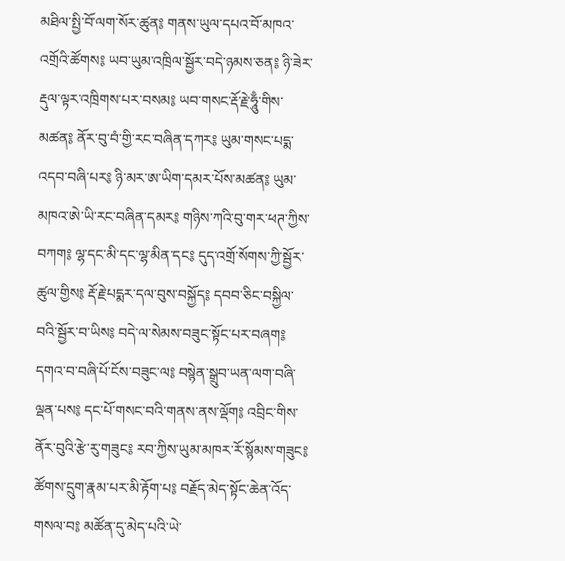མཐིལ་སྤྱི་བོ་ལག་སོར་ཚུན༔ གནས་ཡུལ་དཔའ་བོ་མཁའ་འགྲོའི་ཚོགས༔ ཡབ་ཡུམ་འཁྲིལ་སྦྱོར་བདེ་ཉམས་ཅན༔ ཉི་ཟེར་རྡུལ་ལྟར་འཁྲིགས་པར་བསམ༔ ཡབ་གསང་རྡོ་རྗེ་ཧཱུྃ་གིས་མཚན༔ ནོར་བུ་བཾ་གྱི་རང་བཞིན་དཀར༔ ཡུམ་གསང་པདྨ་འདབ་བཞི་པར༔ ཉི་མར་ཨ་ཡིག་དམར་པོས་མཚན༔ ཡུམ་མཁའ་ཨེ་ཡི་རང་བཞིན་དམར༔ གཉིས་ཀའི་བུ་གར་ཕཊ་ཀྱིས་བཀག༔ ལྷ་དང་མི་དང་ལྷ་མིན་དང༔ དུད་འགྲོ་སོགས་ཀྱི་སྦྱོར་ཚུལ་གྱིས༔ རྡོ་རྗེ་པདྨར་དལ་བུས་བསྐྱོད༔ དབབ་ཅིང་བསྐྱིལ་བའི་སྦྱོར་བ་ཡིས༔ བདེ་ལ་སེམས་བཟུང་སྟོང་པར་བཞག༔ དགའ་བ་བཞི་པོ་ངོས་བཟུང་ལ༔ བསྙེན་སྒྲུབ་ཡན་ལག་བཞི་ལྡན་པས༔ དང་པོ་གསང་བའི་གནས་ནས་ལྡོག༔ འབྲིང་གིས་ནོར་བུའི་རྩེ་རུ་གཟུང༔ རབ་ཀྱིས་ཡུམ་མཁར་རོ་སྙོམས་གཟུང༔ ཚོགས་དྲུག་རྣམ་པར་མི་རྟོག་པ༔ བརྗོད་མེད་སྟོང་ཆེན་འོད་གསལ་བ༔ མཚོན་དུ་མེད་པའི་ཡེ་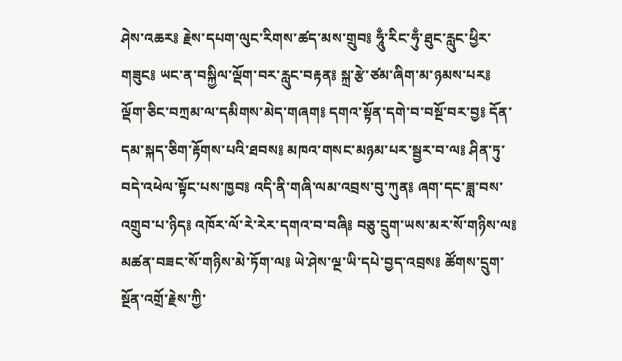ཤེས་འཆར༔ རྗེས་དཔག་ལུང་རིགས་ཚད་མས་གྲུབ༔ ཧཱུྃ་རིང་ཧུྃ་ཐུང་རླུང་ཕྱིར་གཟུང༔ ཡང་ན་བསྐྱིལ་ལྡོག་བར་རླུང་བརྟན༔ སྐྲ་རྩེ་ཙམ་ཞིག་མ་ཉམས་པར༔ ལྡོག་ཅིང་བཀྲམ་ལ་དམིགས་མེད་གཞག༔ དགའ་སྟོན་དགེ་བ་བསྔོ་བར་བྱ༔ དོན་དམ་སྐད་ཅིག་རྟོགས་པའི་ཐབས༔ མཁའ་གསང་མཉམ་པར་སྦྱར་བ་ལ༔ ཤིན་ཏུ་བདེ་འཕེལ་སྟོང་པས་ཁྱབ༔ འདི་ནི་གཞི་ལམ་འབྲས་བུ་ཀུན༔ ཞག་དང་ཟླ་བས་འགྲུབ་པ་ཉིད༔ འཁོར་ལོ་རེ་རེར་དགའ་བ་བཞི༔ བཅུ་དྲུག་ཡས་མར་སོ་གཉིས་ལ༔ མཚན་བཟང་སོ་གཉིས་མེ་ཏོག་ལ༔ ཡེ་ཤེས་ལྔ་ཡི་དཔེ་བྱད་འབྲས༔ ཚོགས་དྲུག་སྔོན་འགྲོ་རྗེས་ཀྱི་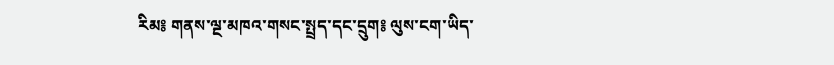རིམ༔ གནས་ལྔ་མཁའ་གསང་སྤྲད་དང་དྲུག༔ ལུས་ངག་ཡིད་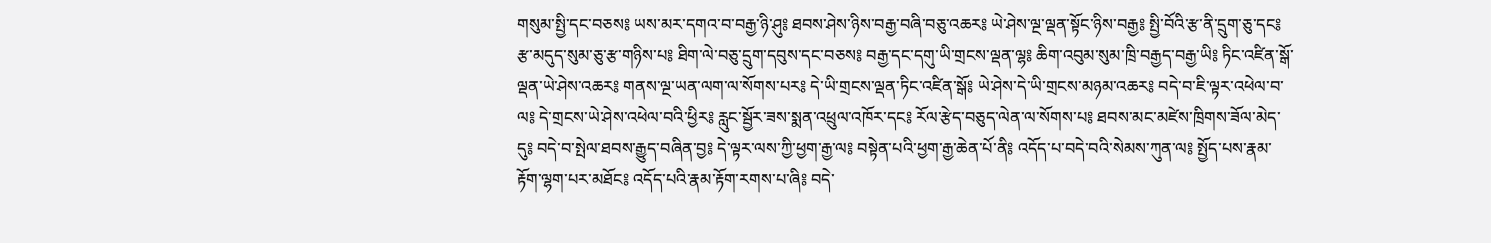གསུམ་སྤྱི་དང་བཅས༔ ཡས་མར་དགའ་བ་བརྒྱ་ཉི་ཤུ༔ ཐབས་ཤེས་ཉིས་བརྒྱ་བཞི་བཅུ་འཆར༔ ཡེ་ཤེས་ལྔ་ལྡན་སྟོང་ཉིས་བརྒྱ༔ སྤྱི་བོའི་རྩ་ནི་དྲུག་ཅུ་དང༔ རྩ་མདུད་སུམ་ཅུ་རྩ་གཉིས་པ༔ ཐིག་ལེ་བཅུ་དྲུག་དབུས་དང་བཅས༔ བརྒྱ་དང་དགུ་ཡི་གྲངས་ལྡན་ལྷ༔ ཆིག་འབུམ་སུམ་ཁྲི་བརྒྱད་བརྒྱ་ཡི༔ ཏིང་འཛིན་སྒོ་ལྡན་ཡེ་ཤེས་འཆར༔ གནས་ལྔ་ཡན་ལག་ལ་སོགས་པར༔ དེ་ཡི་གྲངས་ལྡན་ཏིང་འཛིན་སྒོ༔ ཡེ་ཤེས་དེ་ཡི་གྲངས་མཉམ་འཆར༔ བདེ་བ་ཇི་ལྟར་འཕེལ་བ་ལ༔ དེ་གྲངས་ཡེ་ཤེས་འཕེལ་བའི་ཕྱིར༔ རླུང་སྦྱོར་ཟས་སྨན་འཕྲུལ་འཁོར་དང༔ རོལ་རྩེད་བཅུད་ལེན་ལ་སོགས་པ༔ ཐབས་མང་མཛེས་ཁྲིགས་ཟོལ་མེད་དུ༔ བདེ་བ་སྤེལ་ཐབས་རྒྱུད་བཞིན་བྱ༔ དེ་ལྟར་ལས་ཀྱི་ཕྱག་རྒྱ་ལ༔ བསྟེན་པའི་ཕྱག་རྒྱ་ཆེན་པོ་ནི༔ འདོད་པ་བདེ་བའི་སེམས་ཀུན་ལ༔ སྤྱོད་པས་རྣམ་རྟོག་ལྷག་པར་མཐོང༔ འདོད་པའི་རྣམ་རྟོག་རགས་པ་ཞི༔ བདེ་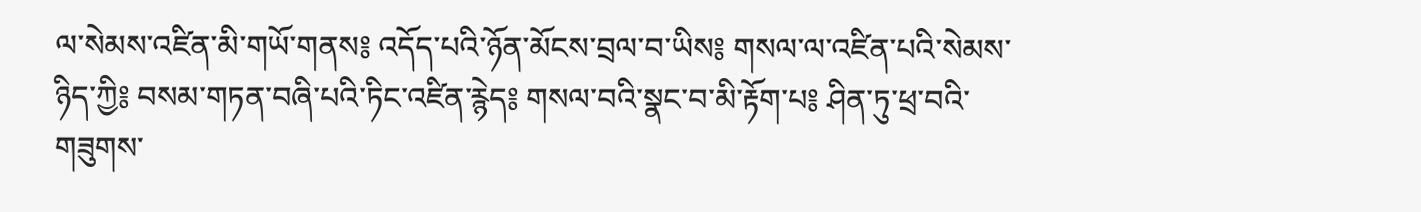ལ་སེམས་འཛིན་མི་གཡོ་གནས༔ འདོད་པའི་ཉོན་མོངས་བྲལ་བ་ཡིས༔ གསལ་ལ་འཛིན་པའི་སེམས་ཉིད་ཀྱི༔ བསམ་གཏན་བཞི་པའི་ཏིང་འཛིན་རྙེད༔ གསལ་བའི་སྣང་བ་མི་རྟོག་པ༔ ཤིན་ཏུ་ཕྲ་བའི་གཟུགས་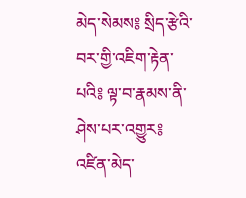མེད་སེམས༔ སྲིད་རྩེའི་བར་གྱི་འཇིག་རྟེན་པའི༔ ལྟ་བ་རྣམས་ནི་ཤེས་པར་འགྱུར༔ འཛིན་མེད་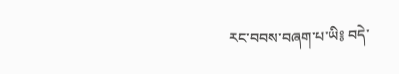རང་བབས་བཞག་པ་ཡི༔ བདེ་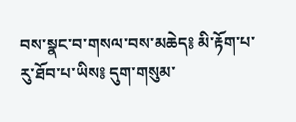བས་སྣང་བ་གསལ་བས་མཆེད༔ མི་རྟོག་པ་རུ་ཐོབ་པ་ཡིས༔ དུག་གསུམ་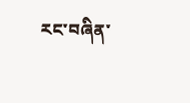རང་བཞིན་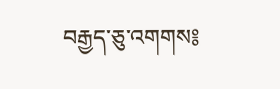བརྒྱད་ཅུ་འགགས༔